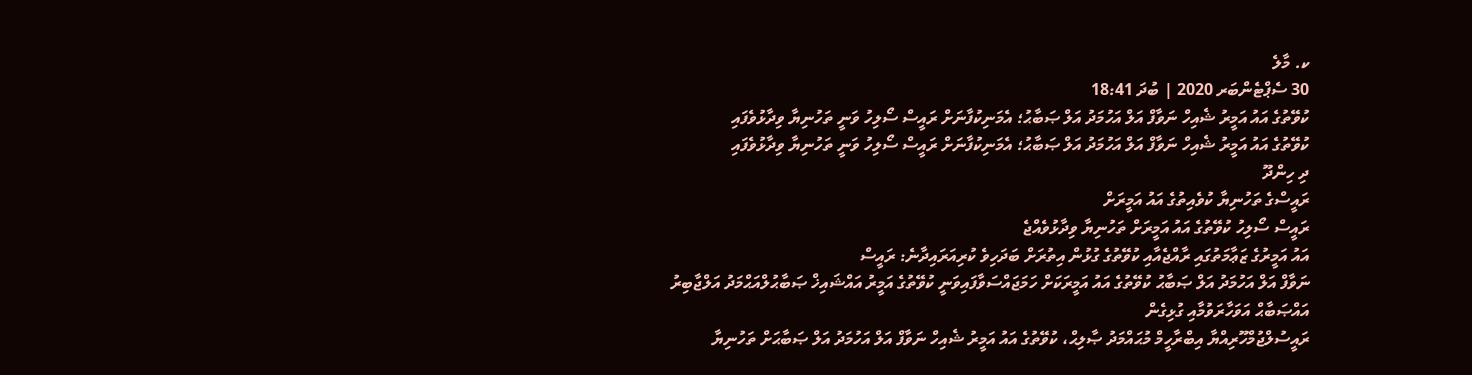ކ. މާލެ
30 ސެޕްޓެންބަރ 2020 | ބުދަ 18:41
ކުވޭތުގެ އައު އަމީރު ޝެއިހް ނަވާފް އަލް އަހުމަދު އަލް ޞަބާޙު؛ އެމަނިކުފާނަށް ރައީސް ސޯލިހު ވަނީ ތަހުނިޔާ ވިދާޅުވެފައި
ކުވޭތުގެ އައު އަމީރު ޝެއިހް ނަވާފް އަލް އަހުމަދު އަލް ޞަބާޙު؛ އެމަނިކުފާނަށް ރައީސް ސޯލިހު ވަނީ ތަހުނިޔާ ވިދާޅުވެފައި
ދި ހިންދޫ
ރައީސްގެ ތަހުނިޔާ ކުވެއިތުގެ އައު އަމީރަށް
ރައީސް ސޯލިހު ކުވޭތުގެ އައު އަމީރަށް ތަހުނިޔާ ވިދާޅުވެއްޖެ
އައު އަމީރުގެ ޒަޢާމަތުގައި ރާއްޖެއާއި ކުވޭތުގެ ގުޅުން އިތުރަށް ބަދަހިވެ ކުރިއަރައިދާނެ: ރައީސް
ނަވާފް އަލް އަހުމަދު އަލް ޞަބާޙު ކުވޭތުގެ އައު އަމީރަކަށް ހަމަޖައްސަވާފައިވަނީ ކުވޭތުގެ އަމީރު އައްޝައިޚް ޞަބާޙުލްއަޙްމަދު އަލްޖާބިރު އައްޞަބާޙް އަވަހާރަވުމާއި ގުޅިގެން
ރައީސުލްޖުމްހޫރިއްޔާ އިބްރާހީމް މުޙައްމަދު ޞާލިޙް، ކުވޭތުގެ އައު އަމީރު ޝެއިހް ނަވާފް އަލް އަހުމަދު އަލް ޞަބާޙަށް ތަހުނިޔާ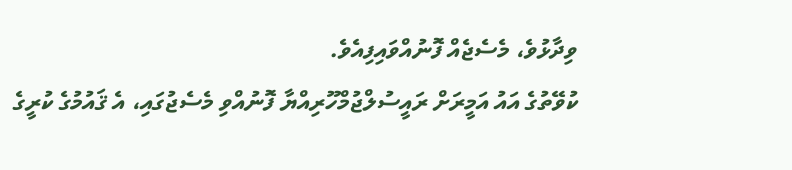ވިދާޅުވެ، މެސެޖެއް ފޮނުއްވައިފިއެވެ.
ކުވޭތުގެ އައު އަމީރަށް ރައީސުލްޖުމްހޫރިއްޔާ ފޮނުއްވި މެސެޖުގައި، އެ ޤައުމުގެ ކުރީގެ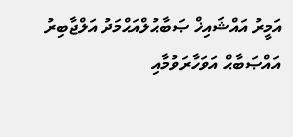އަމީރު އައްޝައިޚް ޞަބާޙުލްއަޙްމަދު އަލްޖާބިރު އައްޞަބާޙް އަވަހާރަވުމާއި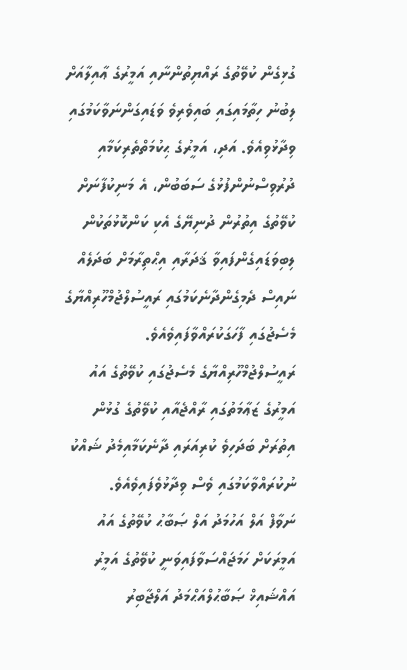ގުޅިގެން ކުވޭތުގެ ރައްޔިތުންނާއި އަމީރުގެ ޢާއިލާއަށް ލިބުނު ހިތާމައިގައި ބައިވެރިވެ ވަޑައިގަންނަވާކަމުގައި ވިދާޅުވިއެވެ. އަދި، އަމީރުގެ ޙިކުމަތްތެރިކަމާއި ދުރުވިސްނުންފުޅުގެ ސަބަބުން، ‌އެ މަނިކުފާނަށް ކުވޭތުގެ އިތުރުން ދުނިޔޭގެ އެކި ކަންކޮޅުތަކުން ލިބިވަޑައިގެންފައިވާ ޤަދަރާއި އިޙްތިރާމަށް ބަދަލެއް ނައިސް ދެމިގެންދާނެކަމުގައި ރައީސުލްޖުމްހޫރިއްޔާގެ މެސެޖުގައި ފާހަގަކުރައްވާފައިވެއެވެ.
ރައީސުލްޖުމްހޫރިއްޔާގެ މެސެޖުގައި ކުވޭތުގެ އައު އަމީރުގެ ޒަޢާމަތުގައި ރާއްޖެއާއި ކުވޭތުގެ ގުޅުން އިތުރަށް ބަދަހިވެ ކުރިއަރައި ދާނެކަމާއިމެދު ޝައްކު ނުކުރައްވާކަމުގައި ވެސް ވިދާޅުވެފައިވެއެވެ.
ނަވާފް އަލް އަހުމަދު އަލް ޞަބާޙު ކުވޭތުގެ އައު އަމީރަކަށް ހަމަޖައްސަވާފައިވަނީ ކުވޭތުގެ އަމީރު އައްޝައިޚް ޞަބާޙުލްއަޙްމަދު އަލްޖާބިރު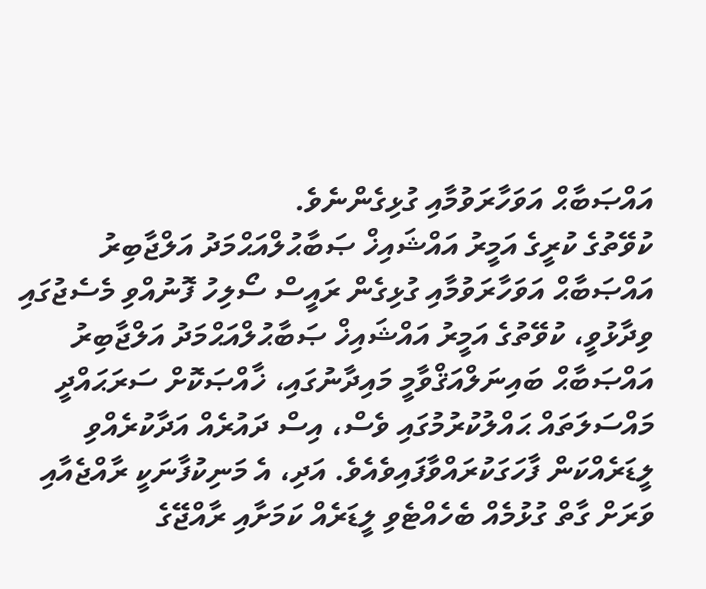އައްޞަބާޙް އަވަހާރަވުމާއި ގުޅިގެންނެވެ.
ކުވޭތުގެ ކުރީގެ އަމީރު އައްޝައިޚް ޞަބާޙުލްއަޙްމަދު އަލްޖާބިރު އައްޞަބާޙް އަވަހާރަވުމާއި ގުޅިގެން ރައީސް ސޯލިހު ފޮނުއްވި މެސެޖުގައި ވިދާޅުވީ، ކުވޭތުގެ އަމީރު އައްޝައިޚް ޞަބާޙުލްއަޙްމަދު އަލްޖާބިރު އައްޞަބާޙް ބައިނަލްއަޤްވާމީ މައިދާނުގައި، ޚާއްޞަކޮށް ސަރަޙައްދީ މައްސަލަތައް ޙައްލުކުރުމުގައި ވެސް، އިސް ދައުރެއް އަދާކުރެއްވި ލީޑަރެއްކަން ފާހަގަކުރައްވާފައިވެއެވެ. އަދި، އެ މަނިކުފާނަކީ ރާއްޖެއާއި ވަރަށް ގާތް ގުޅުމެއް ބެހެއްޓެވި ލީޑަރެއް ކަމަށާއި ރާއްޖޭގެ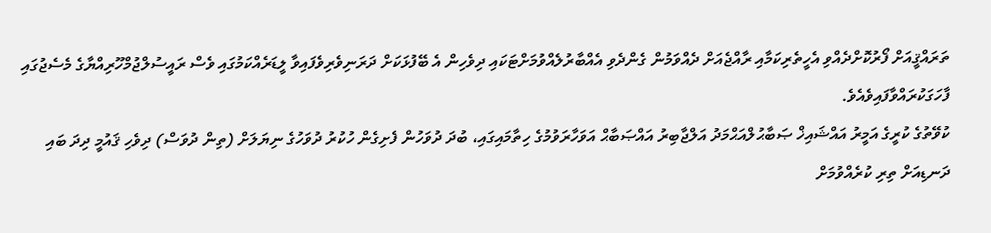ތަރައްޤީއަށް ފޯރުކޮށްދެއްވި އެހީތެރިކަމާއި ރާއްޖެއަށް ދެއްވަމުން ގެންދެވި އެއްބާރުލެއްވުމަށްޓަކައި ދިވެހިން އެ ބޭފުޅަކަށް ދަރަނިވެރިވެފައިވާ ލީޑަރެއްކަމުގައި ވެސް ރައީސުލްޖުމްހޫރިއްޔާގެ މެސެޖުގައި ފާހަގަކުރައްވާފައިވެއެވެ.
ކުވޭތުގެ ކުރީގެ އަމީރު އައްޝައިޚް ޞަބާޙުލްއަޙްމަދު އަލްޖާބިރު އައްޞަބާޙް އަވަހާރަވުމުގެ ހިތާމައިގައި، ބުދަ ދުވަހުން ފެށިގެން ހުކުރު ދުވަހުގެ ނިޔަލަށް (ތިން ދުވަސް) ދިވެހި ޤައުމީ ދިދަ ބައި ދަނޑިއަށް ތިރި ކުރެއްވުމަށް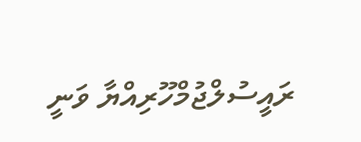ރައީސުލްޖުމްހޫރިއްޔާ ވަނީ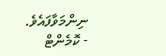ނިންމަވާފައެވެ.
- ކޮމެންޓް